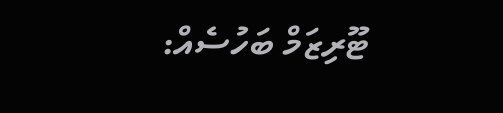ޓޫރިޒަމް ބަހުސެއް: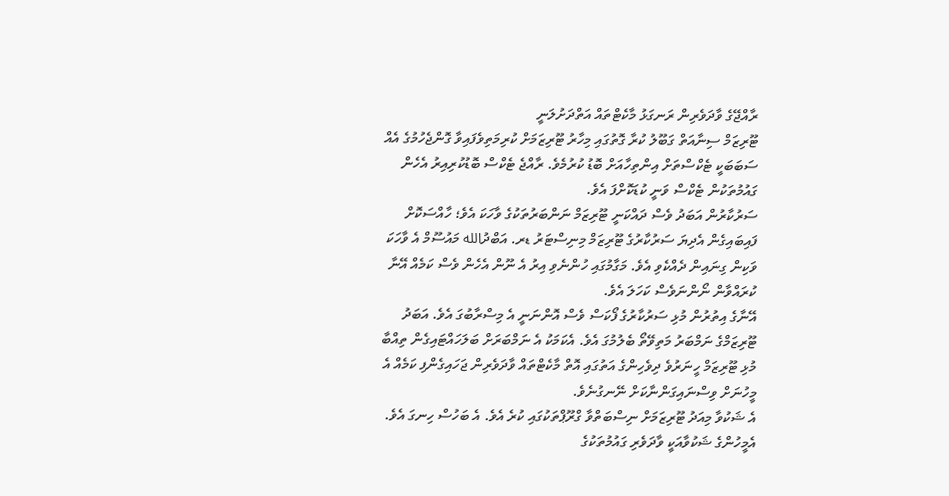ރާއްޖޭގެ ވާދަވެރިން ރަނގަޅު މާކެޓްތައް އަތްދަށުލަނީ
ޓޫރިޒަމް ސިނާއަތް ގަބޫލު ކުރާ ގޮތުގައި މިހާރު ޓޫރިޒަމަށް ކުރިމަތިވެފައިވާ ގޮންޖެހުމުގެ އެއް ސަބަބަކީ ޓެކްސްތަށް އިންތިހާއަށް ބޮޑު ކުރުމެވެ. ރާއްޖެ ޓެކްސް ބޮޑުކުރިއިރު އެހެން ގައުމުތަކުން ޓެކްސް ވަނީ ކުޑަކޮށްފަ އެވެ.
ސަރުކާރުން އަބަދު ވެސް ދައްކަނީ ޓޫރިޒަމް ނަންބަރުތަކުގެ ވާހަކަ އެވެ؛ ހާއްސަކޮށް ފައިބައިގެން އެދިޔަ ސަރުކާރުގެ ޓޫރިޒަމް މިނިސްޓަރު ޑރ. އަބްދުالله މައުސޫމް އެ ވާހަކަ ވަކިން ގިނައިން ދެއްކެވި އެވެ. މަގާމުގައި ހުންނެވި އިރު އެ ނޫން އެހެން ވެސް ކަމެއް އޭނާ ކުރައްވާން ނޯންނަވެސް ކަހަލަ އެވެ.
އޭނާގެ އިތުރުން މުޅި ސަރުކާރުގެ ފޯކަސް ވެސް އޮންނަނީ އެ މިސްރާބުގަ އެވެ. އަބަދު ޓޫރިޒަމްގެ ނަމްބަރު މަތިވޭތޯ ބެލުމުގަ އެވެ. އެކަމަކު އެ ނަމްބަރަށް ބަލަހައްޓައިގެން ތިއްބާ މުޅި ޓޫރިޒަމް ހީނަރުވެ ދިވެހިންގެ އަތުގައި އޮތް މާކެޓްތައް ވާދަވެރިން ޖަހައިގެންފި ކަމެއް އެ މީހުނަށް ވިސްނައިގަންނާކަށް ނޭނގުނެވެ.
އެ ޝަކުވާ މިއަދު ޓޫރިޒަމަށް ނިސްބަތްވާ ގްރޫޕްތަކުގައި ކުރެ އެވެ. އެ ބަހުސް ހިނގަ އެވެ. އެމީހުންގެ ޝަކުވާއަކީ ވާދަވެރި ގައުމުތަކުގެ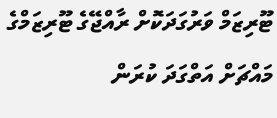ޓޫރިޒަމް ވަރުގަދަކޮށް ރާއްޖޭގެ ޓޫރިޒަމްގެ މައްޗަށް އަތްގަދަ ކުރަން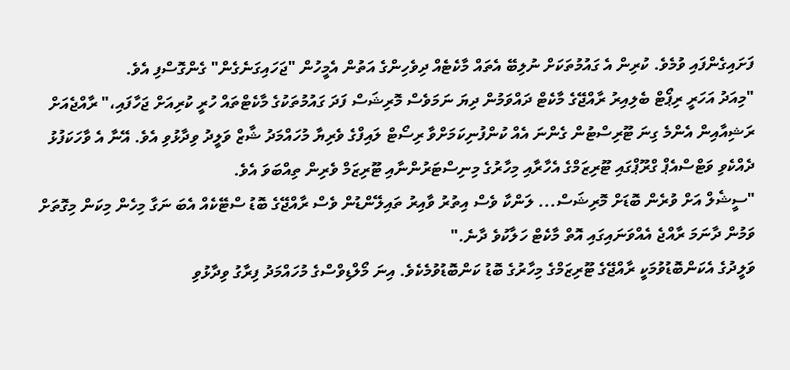ފަށައިގެންފައި ވުމެވެ. ކުރިން އެ ގައުމުތަކަށް ނުލިބޭ އެތައް މާކެޓެއް ދިވެހިންގެ އަތުން އެމީހުން "ޖަހައިގަނެގެން" ގެންގޮސްފި އެވެ.
"މިއަދު އަހަރީ ރިޕޯޓް ބެލިއިރު ރާއްޖޭގެ މާކެޓް ދައްވަމުން ދިޔަ ނަމަވެސް މޮރިޝަސް ފަދަ ގައުމުތަކުގެ މާކެޓްތައް ހުރީ ކުރިއަށް ޖަހާފައި،" ރާއްޖެއަށް ރަޝިއާއިން އެންމެ ގިނަ ޓޫރިސްޓުން ގެންނަ އެއް ކުންފުނިކަމަށްވާ ރިސޯޓް ލައިފްގެ ވެރިޔާ މުހައްމަދު ޝާޒް ވަލީދު ވިދާޅުވި އެވެ. އޭނާ އެ ވާހަކަފުޅު ދެއްކެވި ވަޓްސްއެޕް ގްރޫޕްގައި ޓޫރިޒަމްގެ އެހާރާއި މިހާރުގެ މިނިސްޓަރުންނާއި ޓޫރިޒަމް ވެރިން ތިއްބަވަ އެވެ.
"ސީޝެލް އަށް ވުރެން ބޮޑަށް މޮރިޝަސް... ލަންކާ ވެސް އިތުރު ވާއިރު ތައިލޭންޑުން ވެސް ރާއްޖޭގެ ބޮޑު ސްޓޭކެއް އެބަ ނަގާ މިހެން މިކަން މިގޮތަށް ވަމުން ދާނަމަ ރާއްޖެ އެއްވަނައިގައި އޮތް މާކެޓް ހަލާކުވެ ދާނެ."
ވަލީދުގެ އެކަންބޮޑުވުމަކީ ރާއްޖޭގެ ޓޫރިޒަމްގެ މިހާރުގެ ބޮޑު ކަންބޮޑުވުމެކެވެ. އިނަ މޯލްޑިވްސްގެ މުހައްމަދު ފިރާގު ވިދާޅުވި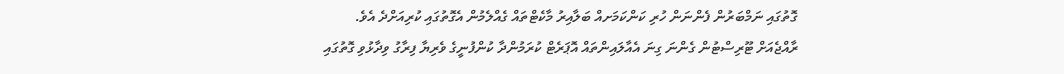ގޮތުގައި ނަމްބަރުން ފެންނަން ހުރި ކަންކަމަށއް ބަލާއިރު މާކެޓްތައް ގެއްލެމުން އެގޮތުގައި ކުރިއަށްދެ އެވެ.
ރާއްޖެއަށް ޓޫރިސްޓުން ގެންނަ ގިނަ އެއާލައިންތައް އޮޕަރެޓް ކުރަމުންދާ ކުންފުނީގެ ވެރިޔާ ފިރާގު ވިދާޅުވި ގޮތުގައި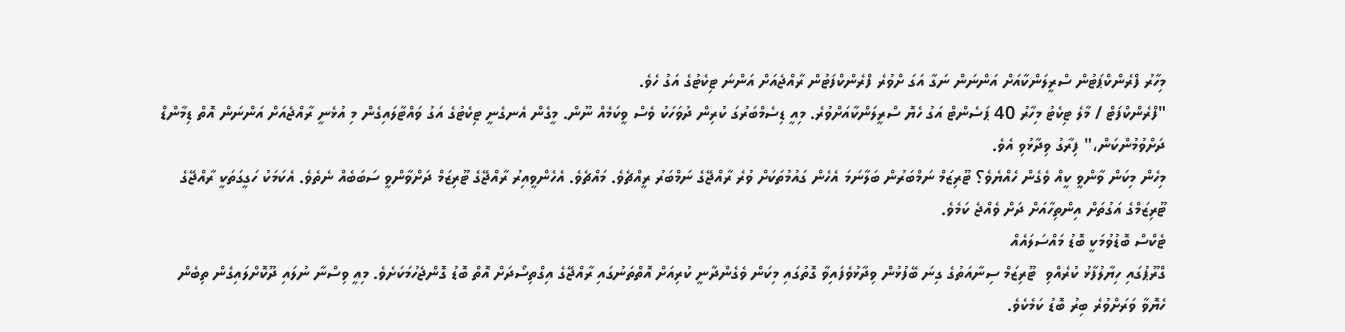މިހާރު ފްރެންކްޕަޓުން ސްރީލަންކާއަށް އަންނަން ނަގާ އަގަ ށްވުރެ ފްރެންކްފަޓުން ރާއްޖެއަށް އަންނަ ޓިކެޓުގެ އަގު ހެވެ.
"ފްރެންކްފަޓް / މާލެ ޓިކެޓު މިހާރު 40 ޕަސެންޓް އަގު ހެޔޮ ސްރީލަންކާއަށްވުރެ. މިއީ ޑިސެމްބަރުގަ ކުރިން ދުވަހަކު ވެސް ވީކަމެއް ނޫން. މީގެން އެނގެނީ ޓިކެޓުގެ އަގު ވައްޓާލައިގެން މި އުޅެނީ ރާއްޖެއަށް އަންނަން އޮތް ޑިމާންޑް ދަށްވުމުންކަން،" ފިރާގު ވިދާޅުވި އެވެ.
މިހެން މިކަން ވާންވީ ކީއް ވެގެން ހެއްޔެވެ؟ ޓޫރިޒަމް ނަމްބަރުން ބަލާނަމަ އެހެން ގައުމުތަކަށް ވުރެ ރާއްޖޭގެ ނަމްބަރު ރީއްޗެވެ. މައްޗެވެ. އެހެންވީއިރު ރާއްޖޭގެ ޓޫރިޒަމް ދަށްވާންވީ ސަބަބެއް ނެތެވެ. އެކަމަކު ހަގީގަތަކީ ރާއްޖޭގެ ޓޫރިޒަމްގެ އަގުތަށް އިންތިހާއަށް ދަށް ވެއްޖެ ކަމެވެ.
ޓެކްސް ބޮޑުވުމަކީ ބޮޑު މައްސަލައެއް
ގްރޫޕުގައި ހިޔާލުފާޅު ކުރެއްވި  ޓޫރިޒަމް ސިނާއަތުގެ ގިނަ ބޭފުޅުން ވިދާޅުވެފައިވާ ގޮތުގައި މިކަން ވެގެންދާނީ ކުރިއަށް އޮތްތަނުގައި ރާއްޖޭގެ އިގްތިސޯދަށް އޮތް ބޮޑު ގޮންޖެހުމަކަށެވެ. މިއީ ވިސްނާ ނުލައި ދޫކޮށްލައިގެން ތިބެން ހެޔޮވާ ވަރަށްވުރެ ބިރު ބޮޑު ކަމެކެވެ.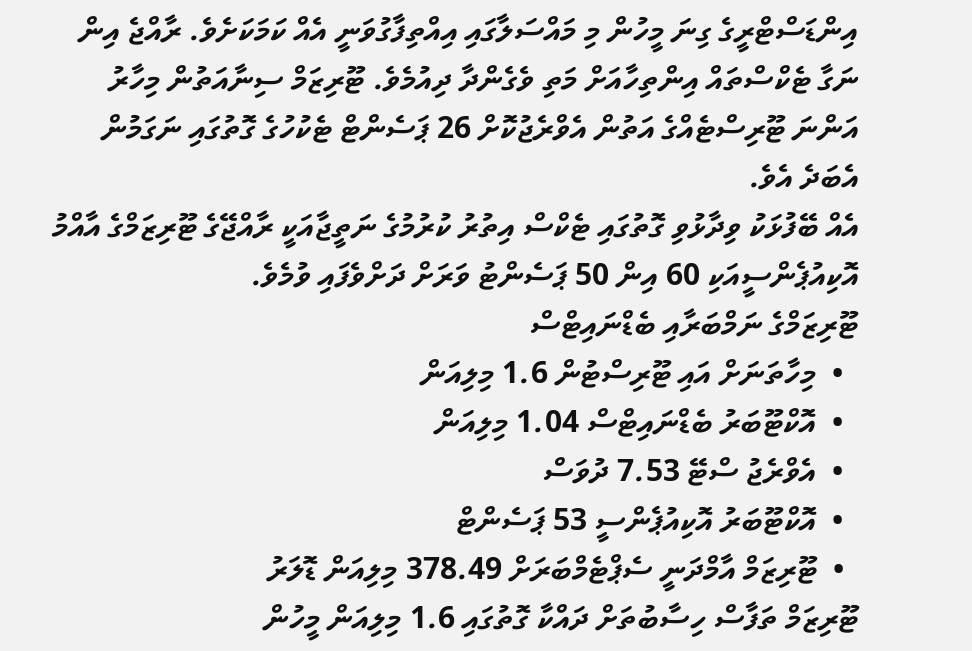އިންޑަސްޓްރީގެ ގިނަ މީހުން މި މައްސަލާގައި އިއްތިފާގުވަނީ އެއް ކަމަކަށެވެ. ރާއްޖެ އިން ނަގާ ޓެކްސްތައް އިންތިހާއަށް މަތި ވެގެންދާ ދިއުމެވެ. ޓޫރިޒަމް ސިނާއަތުން މިހާރު އަންނަ ޓޫރިސްޓެއްގެ އަތުން އެވްރެޖުކޮށް 26 ޕަސެންޓް ޓެކުހުގެ ގޮތުގައި ނަގަމުން އެބަދެ އެވެ.
އެއް ބޭފުޅަކު ވިދާޅުވި ގޮތުގައި ޓެކްސް އިތުރު ކުރުމުގެ ނަތީޖާއަކީ ރާއްޖޭގެ ޓޫރިޒަމްގެ އާއްމު އޮކިއުޕެންސީއަކި 60 އިން 50 ޕަސެންޓު ވަރަށް ދަށްވެފައި ވުމެވެ.
ޓޫރިޒަމްގެ ނަމްބަރާއި ބެޑްނައިޓްސް
  •  މިހާތަނަށް އައި ޓޫރިސްޓުން 1.6 މިލިއަން
  •  އޮކްޓޫބަރު ބެޑްނައިޓްސް 1.04 މިލިއަން
  •  އެވްރެޖު ސްޓޭ 7.53 ދުވަސް
  •  އޮކްޓޫބަރު އޮކިއުޕެންސީ 53 ޕަސެންޓް
  •  ޓޫރިޒަމް އާމްދަނީ ސެޕްޓެމްބަރަށް 378.49 މިލިއަން ޑޮލަރު
ޓޫރިޒަމް ތަފާސް ހިސާބުތަށް ދައްކާ ގޮތުގައި 1.6 މިލިއަން މީހުން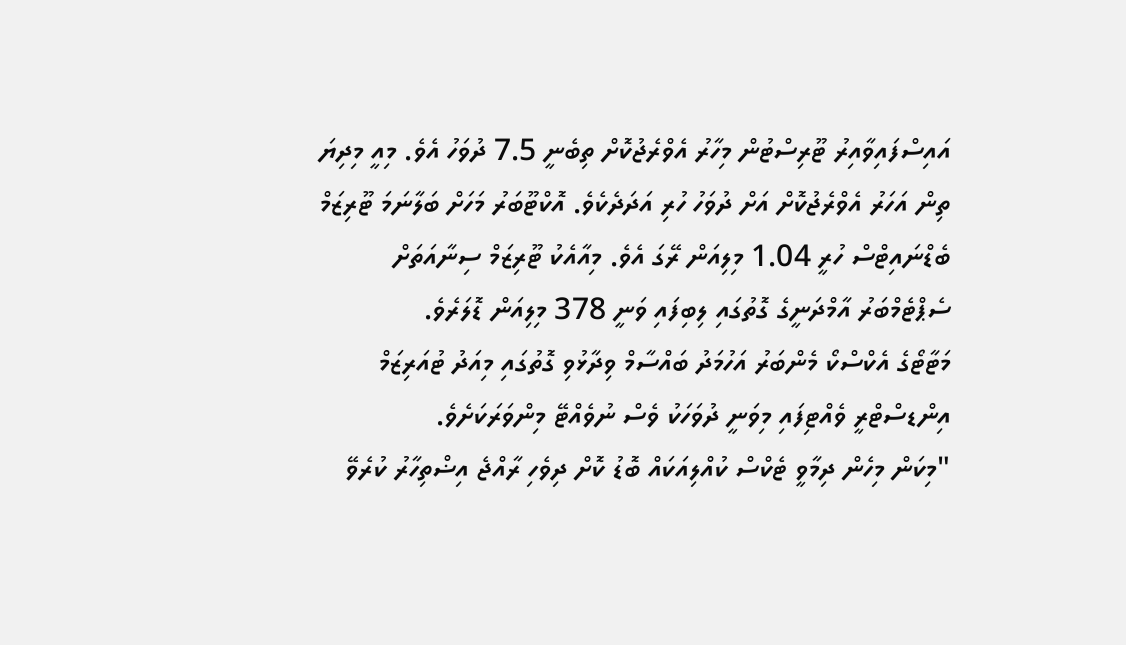އައިސްފައިވާއިރު ޓޫރިސްޓުން މިހާރު އެވްރެޖުކޮށް ތިބެނީ 7.5 ދުވަހު އެވެ. މިއީ މިދިޔަ ތިން އަހަރު އެވްރެޖުކޮށް އަށް ދުވަހު ހުރި އަދަދެކެވެ. އޮކްޓޫބަރު މަހަށް ބަލާނަމަ ޓޫރިޒަމް ބެޑްނައިޓްސް ހުރީ 1.04 މިލިއަން ރޭގަ އެވެ. މިއާއެކު ޓޫރިޒަމް ސިނާއަތަށް ސެޕްޓެމްބަރު އާމްދަނީގެ ގޮތުގައި ލިބިފައި ވަނީ 378 މިލިއަން ޑޮލަރެވެ.
މަޓާޓޯގެ އެކްސްކޯ މެންބަރު އަހުމަދު ބައްސާމް ވިދާޅުވި ގޮތުގައި މިއަދު ޓުއަރިޒަމް އިންޑސްޓްރީ ވެއްޓިފައި މިވަނީ ދުވަހަކު ވެސް ނުވެއްޓޭ މިންވަރަކަށެވެ.
"މިކަން މިހެން ދިމާވީ ޓެކްސް ކުއްލިއަކައް ބޮޑު ކޮށް ދިވެހި ރާއްޖެ އިޟްތިހާރު ކުރެވޭ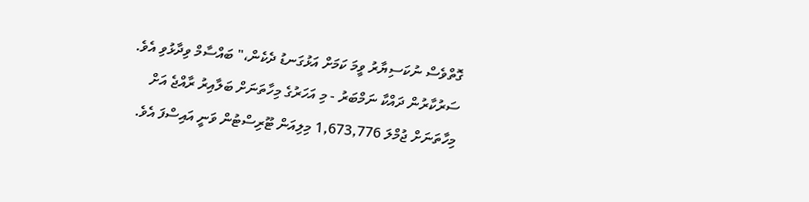ގޮތްވެސް ނުކަސިޔާރު ވީމަ ކަމަށް އަޅުގަނޑު ދެކެން،" ބައްސާމް ވިދާޅުވި އެވެ.
ސަރުކާރުން ދައްކާ ނަމްބަރު - މި އަހަރުގެ މިހާތަނަށް ބަލާއިރު ރާއްޖެ އަށް މިހާތަނަށް ޖުމްލަ 1,673,776 މިލިއަން ޓޫރިސްޓުން ވަނީ އައިސްފަ އެވެ.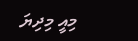މިއީ މިދިޔަ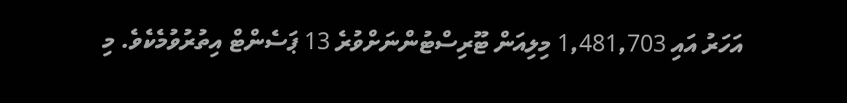އަހަރު އައި 1,481,703 މިލިއަން ޓޫރިސްޓުންނަށްވުރެ 13 ޕަސެންޓް އިތުރުވުމެކެވެ. މި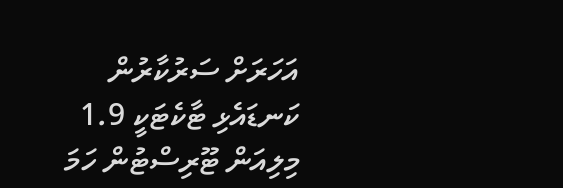އަހަރަށް ސަރުކާރުން ކަނޑައެޅި ޓާކެޓަކީ 1.9 މިލިއަން ޓޫރިސްޓުން ހަމަ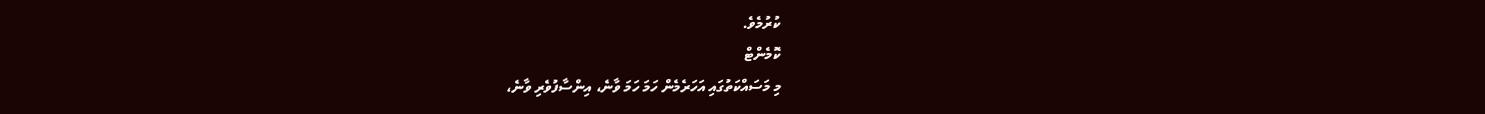ކުރުމެވެ.
ކޮމެންޓް
މި މަސައްކަތުގައި އަހަރެމެން ހަމަ ހަމަ ވާނެ، އިންސާފުވެރި ވާނެ،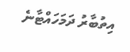އިތުބާރު ދަމަހައްޓާނެ